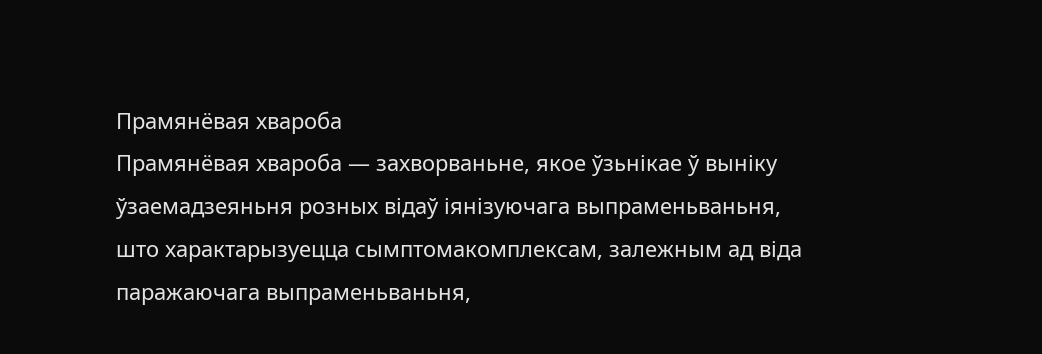Прамянёвая хвароба
Прамянёвая хвароба — захворваньне, якое ўзьнікае ў выніку ўзаемадзеяньня розных відаў іянізуючага выпраменьваньня, што характарызуецца сымптомакомплексам, залежным ад віда паражаючага выпраменьваньня,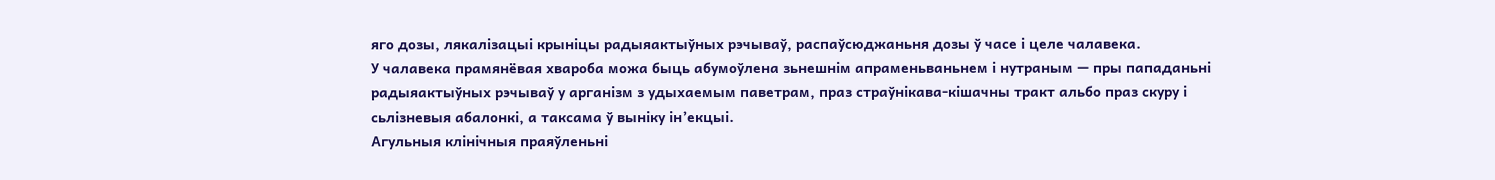яго дозы, лякалізацыі крыніцы радыяактыўных рэчываў, распаўсюджаньня дозы ў часе і целе чалавека.
У чалавека прамянёвая хвароба можа быць абумоўлена зьнешнім апраменьваньнем і нутраным — пры пападаньні радыяактыўных рэчываў у арганізм з удыхаемым паветрам, праз страўнікава-кішачны тракт альбо праз скуру і сьлізневыя абалонкі, а таксама ў выніку ін’екцыі.
Агульныя клінічныя праяўленьні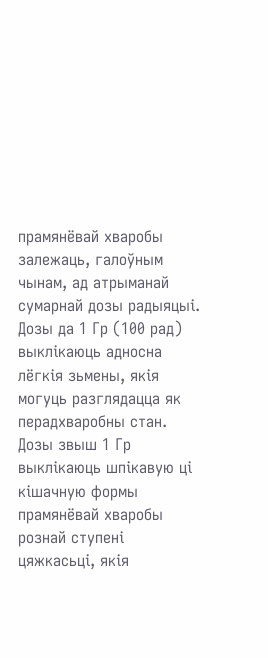прамянёвай хваробы залежаць, галоўным чынам, ад атрыманай сумарнай дозы радыяцыі. Дозы да 1 Гр (100 рад) выклікаюць адносна лёгкія зьмены, якія могуць разглядацца як перадхваробны стан. Дозы звыш 1 Гр выклікаюць шпікавую ці кішачную формы прамянёвай хваробы рознай ступені цяжкасьці, якія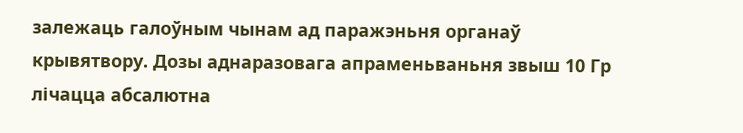залежаць галоўным чынам ад паражэньня органаў крывятвору. Дозы аднаразовага апраменьваньня звыш 10 Гр лічацца абсалютна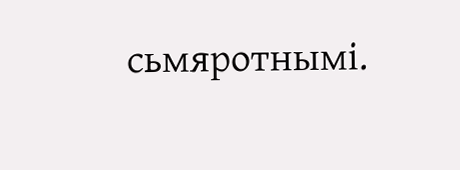сьмяротнымі.